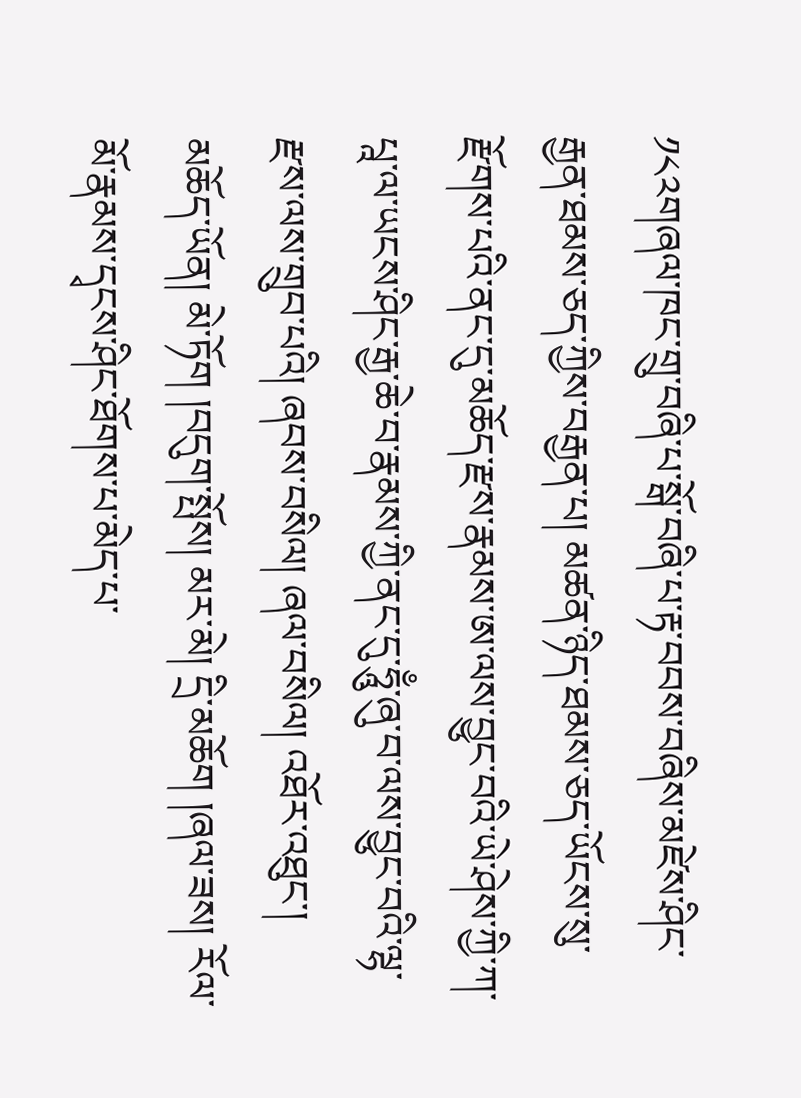༡༨༢གཞལ་ཁང་གྲུ་བཞི་པ་སྒོ་བཞི་པ་རྟ་བབས་བཞིས་མཛེས་ཤིང་རྒྱན་ཐམས་ཅད་ཀྱིས་བརྒྱན་པ། མཚན་ཉིད་ཐམས་ཅད་ཡོངས་སུ་རྫོགས་པའི་ནང་དུ་མཆོད་རྫས་རྣམས་ཨ་ལས་བྱུང་བའི་ཡེ་ཤེས་ཀྱི་ཀ་པཱ་ལ་ཡངས་ཤིང་རྒྱ་ཆེ་བ་རྣམས་ཀྱི་ནང་དུ་ཧཱུྃ་ཞུ་བ་ལས་བྱུང་བའི་ལྷ་རྫས་ལས་གྲུབ་པའི། ཞབས་བསིལ། ཞལ་བསིལ། འཐོར་འཐུང་། མཆོད་ཡོན། མེ་ཏོག །བདུག་སྤོས། མར་མེ། དྲི་མཆོག །ཞལ་ཟས། རོལ་མོ་རྣམས་དྭངས་ཤིང་ཐོགས་པ་མེད་པ་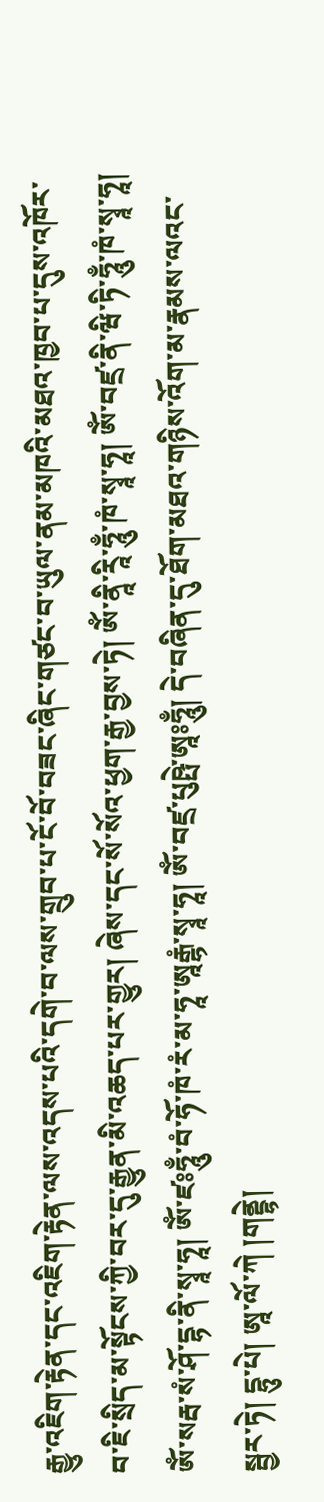རྒྱུ་འཇིག་རྟེན་དང་འཇིག་རྟེན་ལས་འདས་པའི་དགེ་བ་ལས་གྲུབ་པ་ངོ་བོ་བཟང་ཞིང་གཙང་བ་ཡུལ་ནམ་མཁའི་མཐའ་ཁྱབ་པ་དུས་འཁོར་བ་ཇི་སྲིད་མ་སྟོངས་ཀྱི་བར་དུ་རྒྱུན་མི་འཆད་པར་གྱུར། ཞེས་དང་སོ་སོའ་ཕྱག་རྒྱ་བྱས་ཏེ། ༀ་ནཱི་རཱི་ཧཱུྃ་ཁཾ་སྭཱ་ཧཱ། ༀ་བཛྲ་ནི་ཝི་ཏི་ཧཱུྃ་ཁཾ་སྭཱ་ཧཱ། ༀ་སརྦ་སཾ་ཤོ་དྷ་ནི་སྭཱ་ཧཱ། ༀ་ཛཿཧཱུྃ་བཾ་ཧོ་ཁཾ་རཾ་མ་ཧཱ་ཨཱརྒྷཾ་སྭཱ་ཧཱ། ༀ་བཛྲ་པུཥྤེ་ཨཱཿཧཱུྃ། དེ་བཞིན་དུ་ཐོག་མཐའ་གཉིས་འོག་མ་རྣམས་ལའང་སྦྱར་ཏེ། དྷུ་པེ། ཨཱ་ལོ་ཀེ །གནྡྷེ།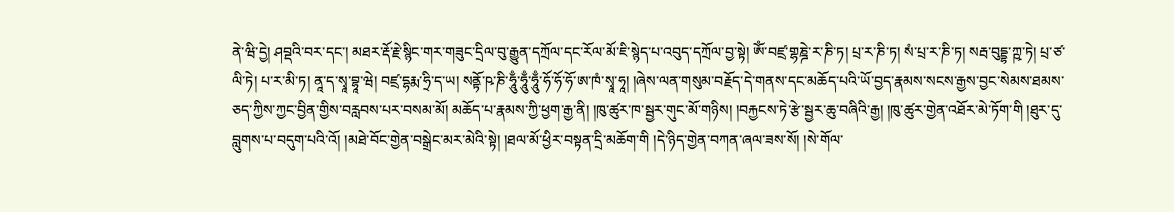ནེ་ཝི་དྱེ། ཤབྡའི་བར་དང་། མཐར་རྡོ་རྗེ་སྙིང་གར་གཟུང་དྲིལ་བུ་རྒྱུན་དཀྲོལ་དང་རོལ་མོ་ཇི་སྙེད་པ་འབུད་དཀྲོལ་བྱ་སྟེ། ༀ་བཛྲ་གྷཎྜེ་ར་ཎི་ཏ། པྲ་ར་ཎི་ཏ། སཾ་པྲ་ར་ཎི་ཏ། སརྦ་བུདྡྷ་ཀྵ་ཏེ། པྲ་ཙ་ལི་ཏེ། པ་ར་མི་ཏ། ནཱ་ད་སྭཱ་བྷཱ་ཝེ། བཛྲ་དྷརྨ་ཧྲི་ད་ཡ། སནྟོ་ཥ་ཎི་ཧཱུྃ་ཧཱུྃ་ཧཱུྃ་ཧོ་ཧོ་ཧོ་ཨ་ཁཾ་སྭཱ་ཧཱ། །ཞེས་ལན་གསུམ་བརྗོད་དེ་གནས་དང་མཆོད་པའི་ཡོ་བྱད་རྣམས་སངས་རྒྱས་བྱང་སེམས་ཐམས་ཅད་ཀྱིས་ཀྱང་བྱིན་གྱིས་བརླབས་པར་བསམ་མོ། མཆོད་པ་རྣམས་ཀྱི་ཕྱག་རྒྱ་ནི། །ཁུ་ཚུར་ཁ་སྦྱར་གུང་མོ་གཉིས། །བརྐྱངས་ཏེ་རྩེ་སྦྱར་ཆུ་བཞིའི་རྒྱ། །ཁུ་ཚུར་གྱེན་འཐོར་མེ་ཏོག་གི །ཐུར་དུ་བླུགས་པ་བདུག་པའི་འོ། །མཐེ་བོང་གྱེན་བསྒྲེང་མར་མེའི་སྟེ། །ཐལ་མོ་ཕྱིར་བསྟན་དྲི་མཆོག་གི །དེ་ཉིད་གྱེན་བཀན་ཞལ་ཟས་སོ། །སེ་གོལ་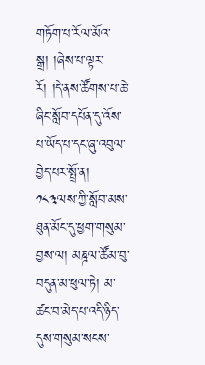གཏོག་པ་རོལ་མོའ་སྒྲ། །ཞེས་པ་ལྟར་རོ། །དེ་ནས་ཚོགས་པ་ཆེ་ཞིང་སློབ་དཔོན་དུ་འོས་པ་ཡོད་པ་དང་ཞུ་འབུལ་བྱེད་པར་སྤྲོ་ན།
༡༨༣ལས་ཀྱི་སློབ་མས་ཐུན་མོང་དུ་ཕྱག་གསུམ་བྱས་ལ། མཎྜལ་ཚོམ་བུ་བདུན་མ་ཕུལ་ཏེ། མ་ཚང་བ་མེད་པ་འདི་ཉིད་དུས་གསུམ་སངས་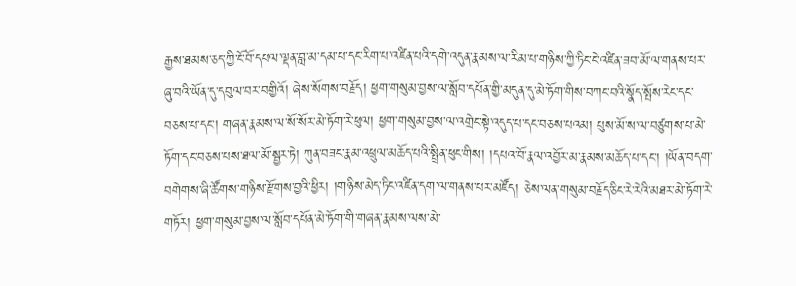རྒྱས་ཐམས་ཅད་ཀྱི་ངོ་བོ་དཔལ་ལྡན་བླ་མ་དམ་པ་དང་རིག་པ་འཛིན་པའི་དགེ་འདུན་རྣམས་ལ་རིམ་པ་གཉིས་ཀྱི་ཏིང་ངེ་འཛིན་ཟབ་མོ་ལ་གནས་པར་ཞུ་བའི་ཡོན་དུ་དབུལ་བར་བགྱིའོ། ཞེས་སོགས་བརྗོད། ཕྱག་གསུམ་བྱས་ལ་སློབ་དཔོན་གྱི་མདུན་དུ་མེ་ཏོག་གིས་བཀང་བའི་སྣོད་སྤོས་རེང་དང་བཅས་པ་དང་། གཞན་རྣམས་ལ་སོ་སོར་མེ་ཏོག་རེ་ཕུལ། ཕྱག་གསུམ་བྱས་ལ་འགྲེང་སྟེ་འདུད་པ་དང་བཅས་པའམ། པུས་མོ་ས་ལ་བཙུགས་པ་མེ་ཏོག་དང་བཅས་པས་ཐལ་མོ་སྦྱར་ཏེ། ཀུན་བཟང་རྣམ་འཕྲུལ་མཆོད་པའི་སྤྲིན་ཕུང་གིས། །དཔའ་བོ་རྣལ་འབྱོར་མ་རྣམས་མཆོད་པ་དང་། །ཡོན་བདག་བགེགས་ཞི་ཚོགས་གཉིས་རྫོགས་བྱའི་ཕྱིར། །གཉིས་མེད་ཏིང་འཛིན་དག་ལ་གནས་པར་མཛོད། ཅེས་ལན་གསུམ་བརྗོད་ཅིང་རེ་རེའི་མཐར་མེ་ཏོག་རེ་གཏོར། ཕྱག་གསུམ་བྱས་ལ་སློབ་དཔོན་མེ་ཏོག་གི་གཞན་རྣམས་ལས་མེ་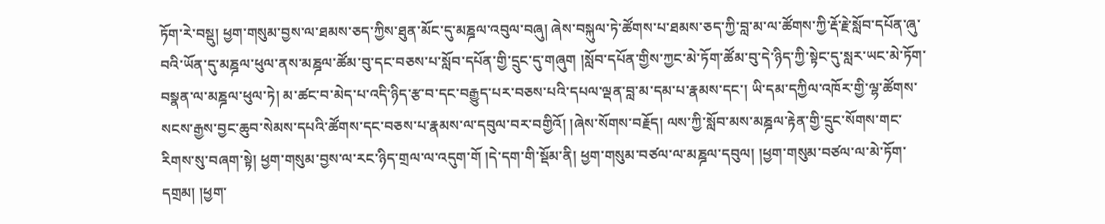ཏོག་རེ་བསྡུ། ཕྱག་གསུམ་བྱས་ལ་ཐམས་ཅད་ཀྱིས་ཐུན་མོང་དུ་མཎྜལ་འབུལ་བཞུ། ཞེས་བསྐུལ་ཏེ་ཚོགས་པ་ཐམས་ཅད་ཀྱི་བླ་མ་ལ་ཚོགས་ཀྱི་རྡོ་རྗེ་སློབ་དཔོན་ཞུ་བའི་ཡོན་དུ་མཎྜལ་ཕུལ་ནས་མཎྜལ་ཚོམ་བུ་དང་བཅས་པ་སློབ་དཔོན་གྱི་དྲུང་དུ་གཞུག །སློབ་དཔོན་གྱིས་ཀྱང་མེ་ཏོག་ཚོམ་བུ་དེ་ཉིད་ཀྱི་སྟེང་དུ་སླར་ཡང་མེ་ཏོག་བསྣན་ལ་མཎྜལ་ཕུལ་ཏེ། མ་ཚང་བ་མེད་པ་འདི་ཉིད་རྩ་བ་དང་བརྒྱུད་པར་བཅས་པའི་དཔལ་ལྡན་བླ་མ་དམ་པ་རྣམས་དང་། ཡི་དམ་དཀྱིལ་འཁོར་གྱི་ལྷ་ཚོགས་སངས་རྒྱས་བྱང་ཆུབ་སེམས་དཔའི་ཚོགས་དང་བཅས་པ་རྣམས་ལ་དབུལ་བར་བགྱིའོ། །ཞེས་སོགས་བརྗོད། ལས་ཀྱི་སློབ་མས་མཎྜལ་རྟེན་གྱི་དྲུང་སོགས་གང་རིགས་སུ་བཞག་སྟེ། ཕྱག་གསུམ་བྱས་ལ་རང་ཉིད་གྲལ་ལ་འདུག་གོ །དེ་དག་གི་སྡོམ་ནི། ཕྱག་གསུམ་བཙལ་ལ་མཎྜལ་དབུལ། །ཕྱག་གསུམ་བཙལ་ལ་མེ་ཏོག་དགྲམ། །ཕྱག་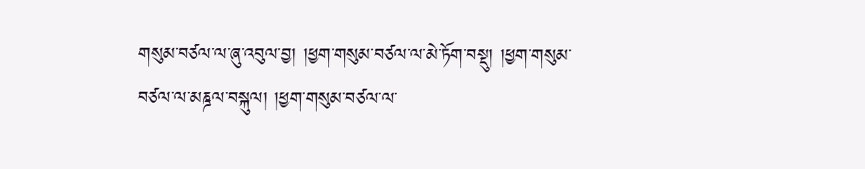གསུམ་བཙལ་ལ་ཞུ་འབུལ་བྱ། །ཕྱག་གསུམ་བཙལ་ལ་མེ་ཏོག་བསྡུ། །ཕྱག་གསུམ་བཙལ་ལ་མཎྜལ་བསྐུལ། །ཕྱག་གསུམ་བཙལ་ལ་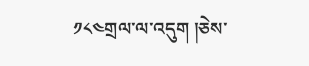༡༨༤གྲལ་ལ་འདུག །ཅེས་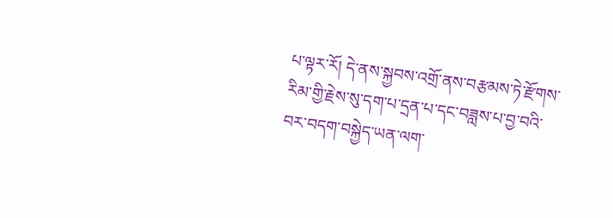པ་ལྟར་རོ། དེ་ནས་སྐྱབས་འགྲོ་ནས་བརྩམས་ཏེ་རྫོགས་རིམ་གྱི་རྗེས་སུ་དག་པ་དྲན་པ་དང་བཟླས་པ་བྱ་བའི་བར་བདག་བསྐྱེད་ཡན་ལག་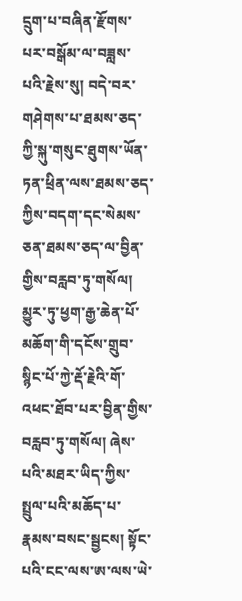དྲུག་པ་བཞིན་རྫོགས་པར་བསྒོམ་ལ་བཟླས་པའི་རྗེས་སུ། བདེ་བར་གཤེགས་པ་ཐམས་ཅད་ཀྱི་སྐུ་གསུང་ཐུགས་ཡོན་ཏན་ཕྲིན་ལས་ཐམས་ཅད་ཀྱིས་བདག་དང་སེམས་ཅན་ཐམས་ཅད་ལ་བྱིན་གྱིས་བརླབ་ཏུ་གསོལ། མྱུར་ཏུ་ཕྱག་རྒྱ་ཆེན་པོ་མཆོག་གི་དངོས་གྲུབ་སྙིང་པོ་ཀྱེ་རྡོ་རྗེའི་གོ་འཕང་ཐོབ་པར་བྱིན་གྱིས་བརླབ་ཏུ་གསོལ། ཞེས་པའི་མཐར་ཡིད་ཀྱིས་སྤྲུལ་པའི་མཆོད་པ་རྣམས་བསང་སྦྱངས། སྟོང་པའི་ངང་ལས་ཨ་ལས་ཡེ་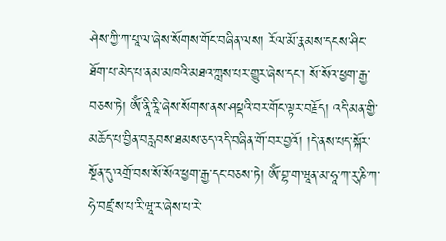ཤེས་ཀྱི་ཀ་པཱ་ལ་ཞེས་སོགས་གོང་བཞིན་ལས། རོལ་མོ་རྣམས་དངས་ཤིང་ཐོག་པ་མེད་པ་ནམ་མཁའི་མཐའ་ཀླས་པར་གྱུར་ཞེས་དང་། སོ་སོའ་ཕྱག་རྒྱ་བཅས་ཏེ། ༀ་ནཱི་རཱི་ཞེས་སོགས་ནས་ཤཔྡའི་བར་གོང་ལྟར་བརྗོད། འདི་མན་གྱི་མཆོད་པ་བྱིན་བརླབས་ཐམས་ཅད་འདི་བཞིན་གོ་བར་བྱའོ། །དེ་ནས་པད་སྐོར་སྔོན་དུ་འགྲོ་བས་སོ་སོའ་ཕྱག་རྒྱ་དང་བཅས་ཏེ། ༀ་བྷ་ག་ཝཱན་མ་ཧཱ་ཀ་རུ་ཎི་ཀ་ཧེ་བཛྲ་ས་པ་རི་ཝཱ་ར་ཞེས་པ་རེ་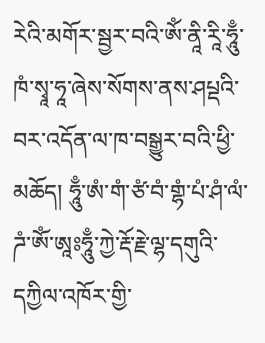རེའི་མགོར་སྦྱར་བའི་ༀ་ནཱི་རཱི་ཧཱུྃ་ཁཾ་སྭཱ་ཧཱ་ཞེས་སོགས་ནས་ཤཔྡའི་བར་འདོན་ལ་ཁ་བསྒྱུར་བའི་ཕྱི་མཆོད། ཧཱུྃ་ཨཾ་གཾ་ཙཾ་བཾ་གྷཾ་པཾ་ཤཾ་ལཾ་ཌཾ་ༀ་ཨཱཿཧཱུྃ་ཀྱེ་རྡོ་རྗེ་ལྷ་དགུའི་དཀྱིལ་འཁོར་གྱི་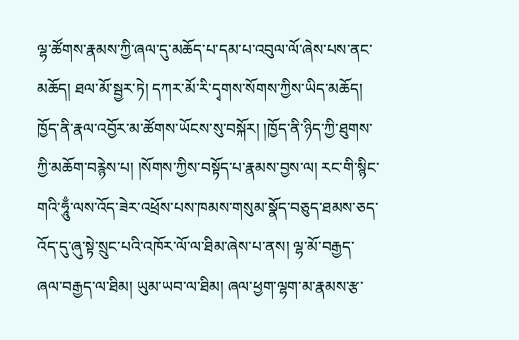ལྷ་ཚོགས་རྣམས་ཀྱི་ཞལ་དུ་མཆོད་པ་དམ་པ་འབུལ་ལོ་ཞེས་པས་ནང་མཆོད། ཐལ་མོ་སྦྱར་ཏེ། དཀར་མོ་རི་དྭགས་སོགས་ཀྱིས་ཡིད་མཆོད། ཁྱོད་ནི་རྣལ་འབྱོར་མ་ཚོགས་ཡོངས་སུ་བསྐོར། །ཁྱོད་ནི་ཉིད་ཀྱི་ཐུགས་ཀྱི་མཆོག་བརྙེས་པ། །སོགས་ཀྱིས་བསྟོད་པ་རྣམས་བྱས་ལ། རང་གི་སྙིང་གའི་ཧཱུྃ་ལས་འོད་ཟེར་འཕྲོས་པས་ཁམས་གསུམ་སྣོད་བཅུད་ཐམས་ཅད་འོད་དུ་ཞུ་སྟེ་སྲུང་པའི་འཁོར་ལོ་ལ་ཐིམ་ཞེས་པ་ནས། ལྷ་མོ་བརྒྱད་ཞལ་བརྒྱད་ལ་ཐིམ། ཡུམ་ཡབ་ལ་ཐིམ། ཞལ་ཕྱག་ལྷག་མ་རྣམས་རྩ་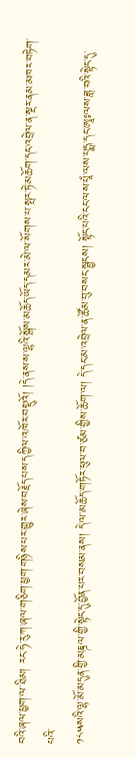བའི་ཞལ་ཕྱག་ལ་ཐིམ། རང་ཧེ་རུ་ཀ་ཞལ་གཅིག་ཕྱག་གཉིས་པར་གྱུར་ཞེས་བརྗོད་པས་དཀྱིལ་འཁོར་བསྡུའོ། །དེ་ནས་ས་ལྷའི་སྒོས་མཆོད་ཡོད་དམར་མེ་ལ་སོགས་པ་སྤར་ཏེ་མཆོག་དང་འབྲེལ་ན་སྔར་ནམ་མཁར་བཏེག་པའི་
༡༨༥སའི་ལྷ་མོ་མདུན་གྱི་མཎྜལ་གྱི་སྟེང་དུ་བྱོན་པར་བསམ་ནས། དེ་ལ་མཆོད་གཏོར་ཕུལ་བ་ཙམ་གྱིས་ཆོག་ལ། དེ་དང་མ་འབྲེལ་ན་ཚོམ་བུ་བསང་སྦྱངས། སྟོང་པའི་ངང་ལས་པཱཾ་ལས་པདྨ་དང་ཨཱཿལས་ཟླ་བའི་སྟེང་དུ་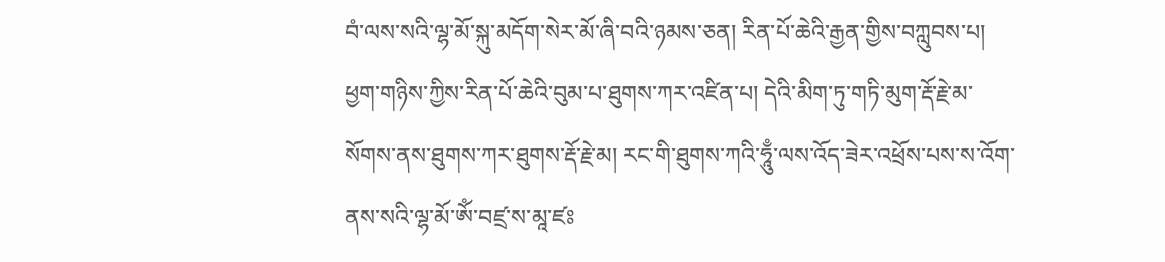བཾ་ལས་སའི་ལྷ་མོ་སྐུ་མདོག་སེར་མོ་ཞི་བའི་ཉམས་ཅན། རིན་པོ་ཆེའི་རྒྱན་གྱིས་བཀླུབས་པ། ཕྱག་གཉིས་ཀྱིས་རིན་པོ་ཆེའི་བུམ་པ་ཐུགས་ཀར་འཛིན་པ། དེའི་མིག་ཏུ་གཏི་མུག་རྡོ་རྗེ་མ་སོགས་ནས་ཐུགས་ཀར་ཐུགས་རྡོ་རྗེ་མ། རང་གི་ཐུགས་ཀའི་ཧཱུྃ་ལས་འོད་ཟེར་འཕྲོས་པས་ས་འོག་ནས་སའི་ལྷ་མོ་ༀ་བཛྲ་ས་མཱ་ཛཿ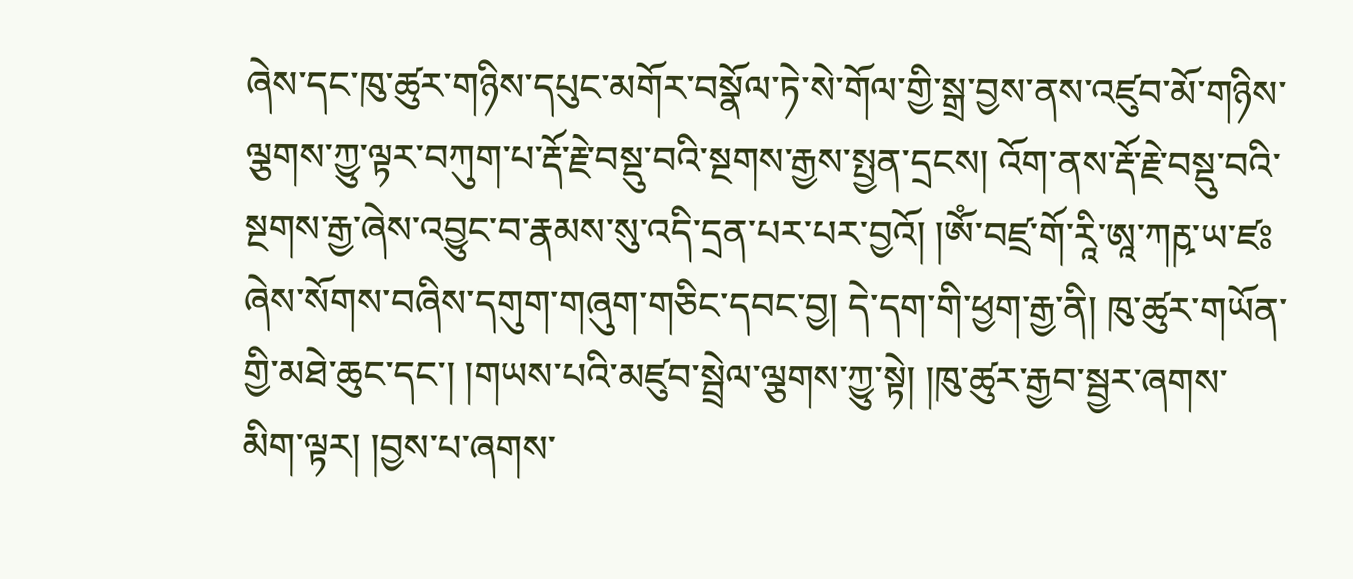ཞེས་དང་ཁུ་ཚུར་གཉིས་དཔུང་མགོར་བསྣོལ་ཏེ་སེ་གོལ་གྱི་སྒྲ་བྱས་ནས་འཛུབ་མོ་གཉིས་ལྕགས་ཀྱུ་ལྟར་བཀུག་པ་རྡོ་རྗེ་བསྡུ་བའི་སྔགས་རྒྱས་སྤྱན་དྲངས། འོག་ནས་རྡོ་རྗེ་བསྡུ་བའི་སྔགས་རྒྱ་ཞེས་འབྱུང་བ་རྣམས་སུ་འདི་དྲན་པར་པར་བྱའོ། །ༀ་བཛྲ་གོ་རཱི་ཨཱ་ཀརྵ་ཡ་ཛཿ ཞེས་སོགས་བཞིས་དགུག་གཞུག་གཅིང་དབང་བྱ། དེ་དག་གི་ཕྱག་རྒྱ་ནི། ཁུ་ཚུར་གཡོན་གྱི་མཐེ་ཆུང་དང་། །གཡས་པའི་མཛུབ་སྦྲེལ་ལྕགས་ཀྱུ་སྟེ། །ཁུ་ཚུར་རྒྱབ་སྦྱར་ཞགས་མིག་ལྟར། །བྱས་པ་ཞགས་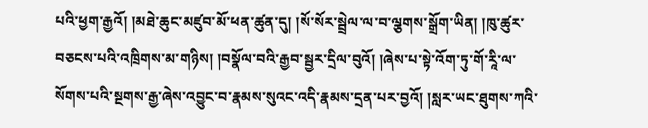པའི་ཕྱག་རྒྱའོ། །མཐེ་ཆུང་མཛུབ་མོ་ཕན་ཚུན་དུ། །སོ་སོར་སྦྲེལ་ལ་བ་ལྕགས་སྒྲོག་ཡིན། །ཁུ་ཚུར་བཅངས་པའི་འཁྲིགས་མ་གཉིས། །བསྣོལ་བའི་རྒྱབ་སྦྱར་དྲིལ་བུའོ། །ཞེས་པ་སྟེ་འོག་ཏུ་གོ་རཱི་ལ་སོགས་པའི་སྔགས་རྒྱ་ཞེས་འབྱུང་བ་རྣམས་སུའང་འདི་རྣམས་དྲན་པར་བྱའོ། །སླར་ཡང་ཐུགས་ཀའི་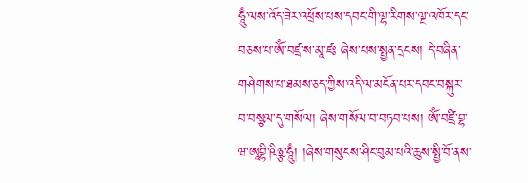ཧཱུྃ་ལས་འོད་ཟེར་འཕྲོས་པས་དབང་གི་ལྷ་རིགས་ལྔ་འཁོར་དང་བཅས་པ་ༀ་བཛྲ་ས་མཱ་ཛཿ ཞེས་པས་སྤྱན་དྲངས། དེ་བཞིན་གཤེགས་པ་ཐམས་ཅད་ཀྱིས་འདི་ལ་མངོན་པར་དབང་བསྐུར་བ་བསྩལ་དུ་གསོལ། ཞེས་གསོལ་བ་བཏབ་པས། ༀ་བཛྲི་བྷ་ཝ་ཨཱབྷི་ཥིཉྩ་ཧཱུྃ། །ཞེས་གསུངས་ཤིང་བུམ་པའི་ཆུས་སྤྱི་བོ་ནས་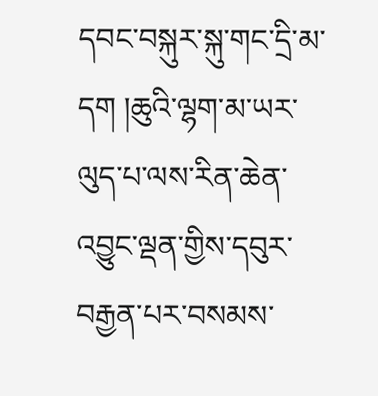དབང་བསྐུར་སྐུ་གང་དྲི་མ་དག །ཆུའི་ལྷག་མ་ཡར་ལུད་པ་ལས་རིན་ཆེན་འབྱུང་ལྡན་གྱིས་དབུར་བརྒྱན་པར་བསམས་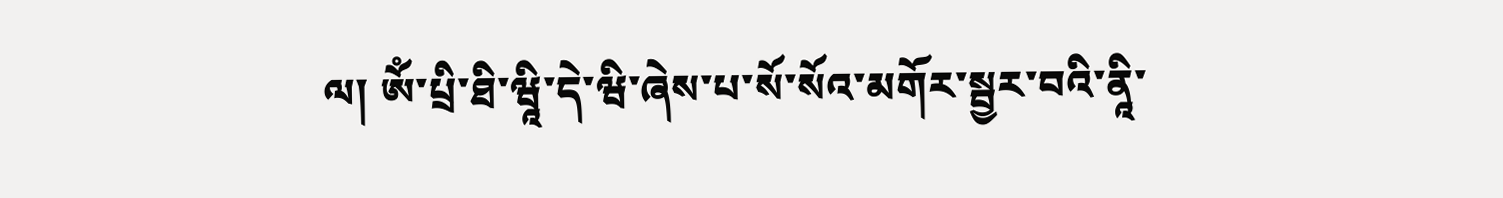ལ། ༀ་པྲི་ཐི་ཝཱི་དེ་ཝི་ཞེས་པ་སོ་སོའ་མགོར་སྦྱར་བའི་ནཱི་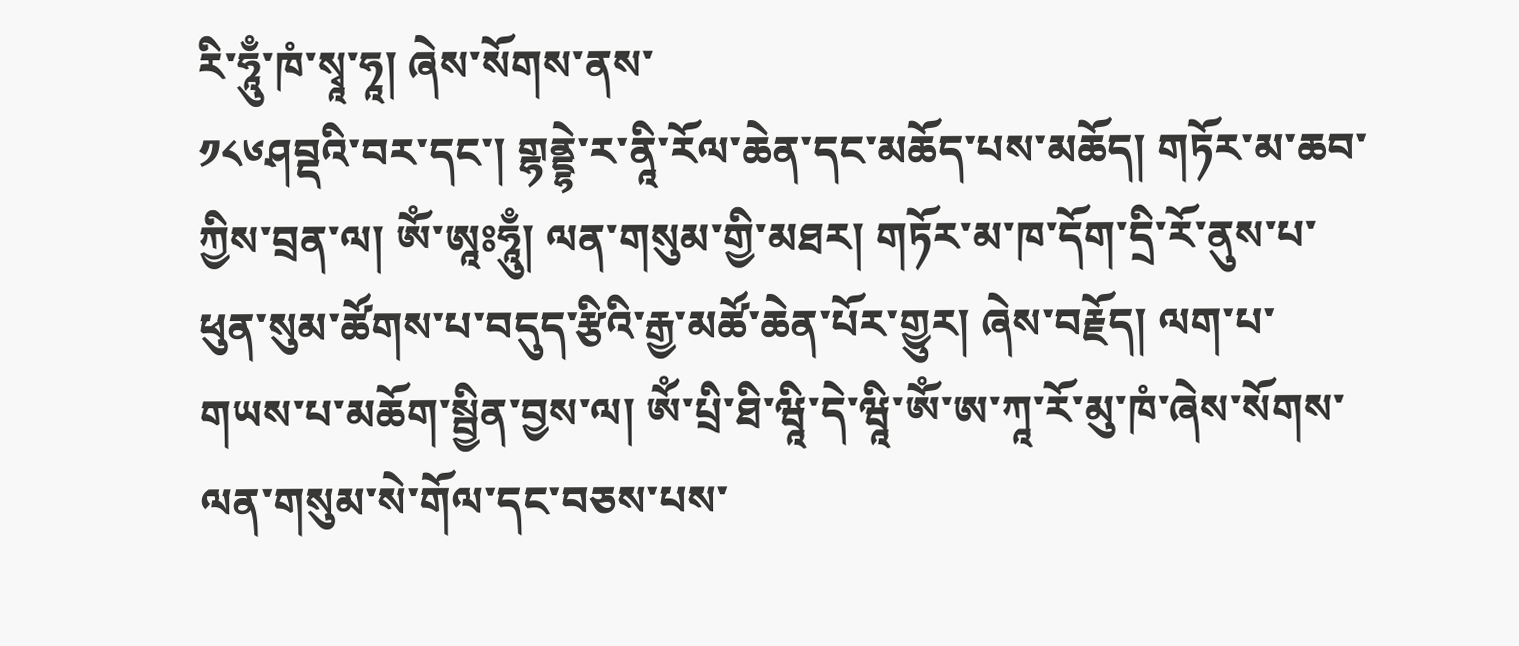རི་ཧཱུྃ་ཁཾ་སྭཱ་ཧཱ། ཞེས་སོགས་ནས་
༡༨༦ཤབྡའི་བར་དང་། གྷནྡྷེ་ར་ནཱི་རོལ་ཆེན་དང་མཆོད་པས་མཆོད། གཏོར་མ་ཆབ་ཀྱིས་བྲན་ལ། ༀ་ཨཱཿཧཱུྃ། ལན་གསུམ་གྱི་མཐར། གཏོར་མ་ཁ་དོག་དྲི་རོ་ནུས་པ་ཕུན་སུམ་ཚོགས་པ་བདུད་རྩིའི་རྒྱ་མཚོ་ཆེན་པོར་གྱུར། ཞེས་བརྗོད། ལག་པ་གཡས་པ་མཆོག་སྦྱིན་བྱས་ལ། ༀ་པྲི་ཐི་ཝཱི་དེ་ཝཱི་ༀ་ཨ་ཀཱ་རོ་མུ་ཁཾ་ཞེས་སོགས་ལན་གསུམ་སེ་གོལ་དང་བཅས་པས་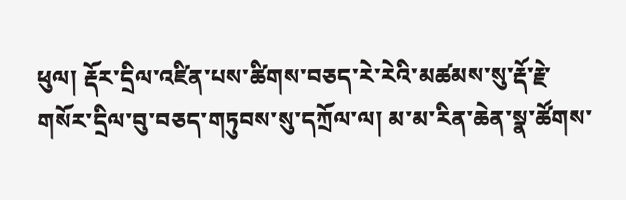ཕུལ། རྡོར་དྲིལ་འཛིན་པས་ཚིགས་བཅད་རེ་རེའི་མཚམས་སུ་རྡོ་རྗེ་གསོར་དྲིལ་བུ་བཅད་གཏུབས་སུ་དཀྲོལ་ལ། མ་མ་རིན་ཆེན་སྣ་ཚོགས་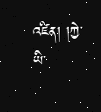འཛིན། །ཀྱེ་ཡི་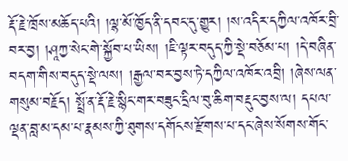རྡོ་རྗེ་ཁྲོས་མཆོད་པའི། །ལྷ་མོ་ཁྱོད་ནི་དབང་དུ་གྱུར། །ས་འདིར་དཀྱིལ་འཁོར་བྲི་བར་བྱ། །ཤཱཀྱ་སེང་གེ་སྐྱོབ་པ་ཡིས། །ཇི་ལྟར་བདུད་ཀྱི་སྡེ་བཅོམ་པ། །དེ་བཞིན་བདག་གིས་བདུད་སྡེ་ལས། །རྒྱལ་བར་བྱས་ཏེ་དཀྱིལ་འཁོར་འབྲི། །ཞེས་ལན་གསུམ་བརྗོད། སྤྲོ་ན་རྡོ་རྗེ་སྙིང་གར་བཟུང་དྲིལ་བུ་ཆིག་བརྡུང་བྱས་ལ། དཔལ་ལྡན་བླ་མ་དམ་པ་རྣམས་ཀྱི་ཐུགས་དགོངས་རྫོགས་པ་དང་ཞེས་སོགས་གོང་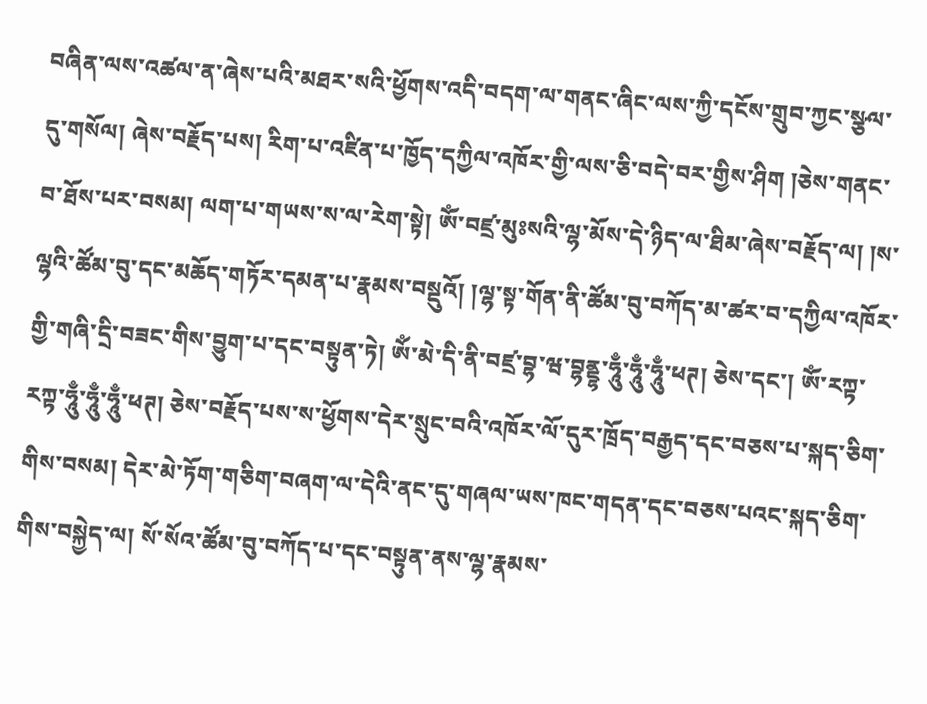བཞིན་ལས་འཚལ་ན་ཞེས་པའི་མཐར་སའི་ཕྱོགས་འདི་བདག་ལ་གནང་ཞིང་ལས་ཀྱི་དངོས་གྲུབ་ཀྱང་སྩལ་དུ་གསོལ། ཞེས་བརྗོད་པས། རིག་པ་འཛིན་པ་ཁྱོད་དཀྱིལ་འཁོར་གྱི་ལས་ཅི་བདེ་བར་གྱིས་ཤིག །ཅེས་གནང་བ་ཐོས་པར་བསམ། ལག་པ་གཡས་ས་ལ་རེག་སྟེ། ༀ་བཛྲ་མུཿསའི་ལྷ་མོས་དེ་ཉིད་ལ་ཐིམ་ཞེས་བརྗོད་ལ། །ས་ལྷའི་ཚོམ་བུ་དང་མཆོད་གཏོར་དམན་པ་རྣམས་བསྡུའོ། །ལྷ་སྟ་གོན་ནི་ཚོམ་བུ་བཀོད་མ་ཚར་བ་དཀྱིལ་འཁོར་གྱི་གཞི་དྲི་བཟང་གིས་བྱུག་པ་དང་བསྟུན་ཏེ། ༀ་མེ་དི་ནི་བཛྲ་བྷ་ཝ་བྷནྡྷ་ཧཱུྃ་ཧཱུྃ་ཧཱུྃ་ཕཊ། ཅེས་དང་། ༀ་རཀྟ་རཀྟ་ཧཱུྃ་ཧཱུྃ་ཧཱུྃ་ཕཊ། ཅེས་བརྗོད་པས་ས་ཕྱོགས་དེར་སྲུང་བའི་འཁོར་ལོ་དུར་ཁྲོད་བརྒྱད་དང་བཅས་པ་སྐད་ཅིག་གིས་བསམ། དེར་མེ་ཏོག་གཅིག་བཞག་ལ་དེའི་ནང་དུ་གཞལ་ཡས་ཁང་གདན་དང་བཅས་པའང་སྐད་ཅིག་གིས་བསྐྱེད་ལ། སོ་སོའ་ཚོམ་བུ་བཀོད་པ་དང་བསྟུན་ནས་ལྷ་རྣམས་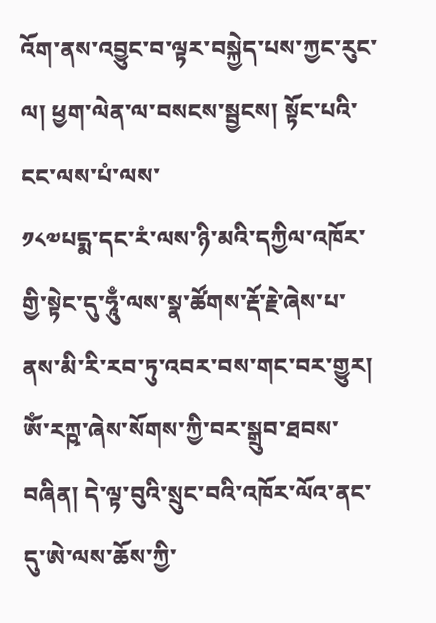འོག་ནས་འབྱུང་བ་ལྟར་བསྐྱེད་པས་ཀྱང་རུང་ལ། ཕྱག་ལེན་ལ་བསངས་སྦྱངས། སྟོང་པའི་ངང་ལས་པཾ་ལས་
༡༨༧པདྨ་དང་རཾ་ལས་ཉི་མའི་དཀྱིལ་འཁོར་གྱི་སྟེང་དུ་ཧཱུྃ་ལས་སྣ་ཚོགས་རྡོ་རྗེ་ཞེས་པ་ནས་མི་རི་རབ་ཏུ་འབར་བས་གང་བར་གྱུར། ༀ་རཀྵ་ཞེས་སོགས་ཀྱི་བར་སྒྲུབ་ཐབས་བཞིན། དེ་ལྟ་བུའི་སྲུང་བའི་འཁོར་ལོའ་ནང་དུ་ཨེ་ལས་ཆོས་ཀྱི་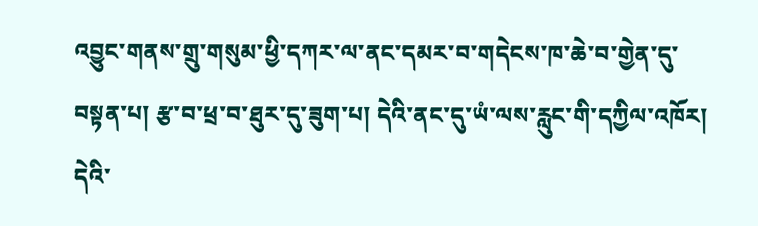འབྱུང་གནས་གྲུ་གསུམ་ཕྱི་དཀར་ལ་ནང་དམར་བ་གདེངས་ཁ་ཆེ་བ་གྱེན་དུ་བསྟན་པ། རྩ་བ་ཕྲ་བ་ཐུར་དུ་ཟུག་པ། དེའི་ནང་དུ་ཡཾ་ལས་རླུང་གི་དཀྱིལ་འཁོར། དེའི་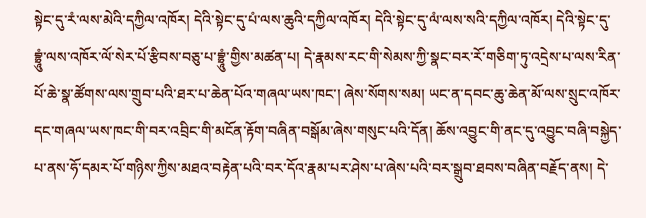སྟེང་དུ་རཾ་ལས་མེའི་དཀྱིལ་འཁོར། དེའི་སྟེང་དུ་པཾ་ལས་ཆུའི་དཀྱིལ་འཁོར། དེའི་སྟེང་དུ་ལཾ་ལས་སའི་དཀྱིལ་འཁོར། དེའི་སྟེང་དུ་བྷྲཱུཾ་ལས་འཁོར་ལོ་སེར་པོ་རྩིབས་བཅུ་པ་བྷྲཱུཾ་གྱིས་མཚན་པ། དེ་རྣམས་རང་གི་སེམས་ཀྱི་སྣང་བར་རོ་གཅིག་ཏུ་འདྲེས་པ་ལས་རིན་པོ་ཆེ་སྣ་ཚོགས་ལས་གྲུབ་པའི་ཐར་པ་ཆེན་པོའ་གཞལ་ཡས་ཁང་། ཞེས་སོགས་སམ། ཡང་ན་དབང་ཆུ་ཆེན་མོ་ལས་སྲུང་འཁོར་དང་གཞལ་ཡས་ཁང་གི་བར་འབྲིང་གི་མངོན་རྟོག་བཞིན་བསྒོམ་ཞེས་གསུང་པའི་དོན། ཆོས་འབྱུང་གི་ནང་དུ་འབྱུང་བཞི་བསྐྱེད་པ་ནས་ཧོ་དམར་པོ་གཉིས་ཀྱིས་མཐའ་བརྟེན་པའི་བར་དོའ་རྣམ་པར་ཤེས་པ་ཞེས་པའི་བར་སྒྲུབ་ཐབས་བཞིན་བརྗོད་ནས། དེ་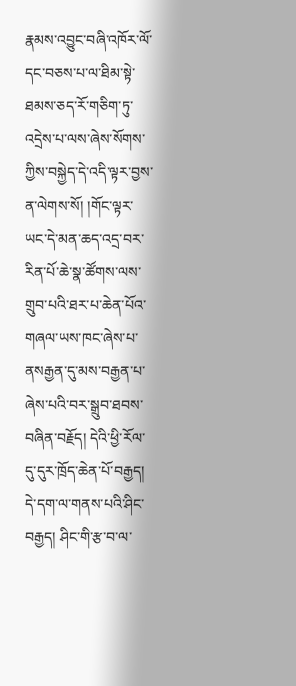རྣམས་འབྱུང་བཞི་འཁོར་ལོ་དང་བཅས་པ་ལ་ཐིམ་སྟེ་ཐམས་ཅད་རོ་གཅིག་ཏུ་འདྲེས་པ་ལས་ཞེས་སོགས་ཀྱིས་བསྐྱེད་དེ་འདི་ལྟར་བྱས་ན་ལེགས་སོ། །གོང་ལྟར་ཡང་དེ་མན་ཆད་འདྲ་བར་རིན་པོ་ཆེ་སྣ་ཚོགས་ལས་གྲུབ་པའི་ཐར་པ་ཆེན་པོའ་གཞལ་ཡས་ཁང་ཞེས་པ་ནསརྒྱན་དུ་མས་བརྒྱན་པ་ཞེས་པའི་བར་སྒྲུབ་ཐབས་བཞིན་བརྗོད། དེའི་ཕྱི་རོལ་དུ་དུར་ཁྲོད་ཆེན་པོ་བརྒྱད། དེ་དག་ལ་གནས་པའི་ཤིང་བརྒྱད། ཤིང་གི་རྩ་བ་ལ་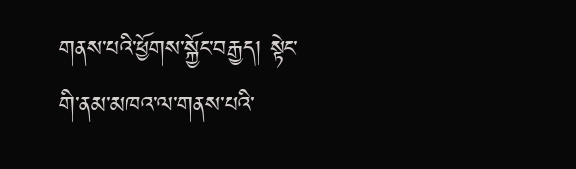གནས་པའི་ཕྱོགས་སྐྱོང་བརྒྱད། སྟེང་གི་ནམ་མཁའ་ལ་གནས་པའི་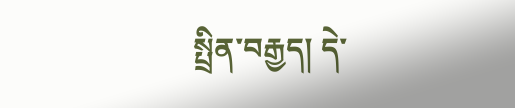སྤྲིན་བརྒྱད། དེ་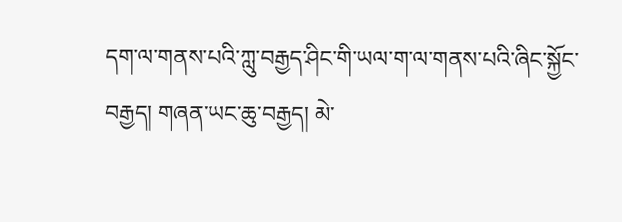དག་ལ་གནས་པའི་ཀླུ་བརྒྱད་ཤིང་གི་ཡལ་ག་ལ་གནས་པའི་ཞིང་སྐྱོང་བརྒྱད། གཞན་ཡང་ཆུ་བརྒྱད། མེ་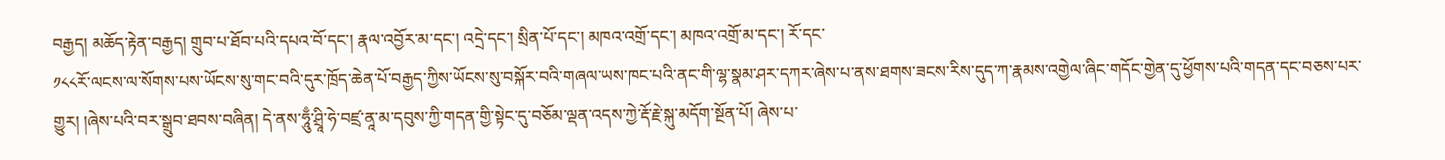བརྒྱད། མཆོད་རྟེན་བརྒྱད། གྲུབ་པ་ཐོབ་པའི་དཔའ་བོ་དང་། རྣལ་འབྱོར་མ་དང་། འདྲེ་དང་། སྲིན་པོ་དང་། མཁའ་འགྲོ་དང་། མཁའ་འགྲོ་མ་དང་། རོ་དང་
༡༨༨རོ་ལངས་ལ་སོགས་པས་ཡོངས་སུ་གང་བའི་དུར་ཁྲོད་ཆེན་པོ་བརྒྱད་ཀྱིས་ཡོངས་སུ་བསྐོར་བའི་གཞལ་ཡས་ཁང་པའི་ནང་གི་ལྷ་སྣམ་ཤར་དཀར་ཞེས་པ་ནས་ཐགས་ཟངས་རིས་དུད་ཀ་རྣམས་འགྱེལ་ཞིང་གདོང་གྱེན་དུ་ཕྱོགས་པའི་གདན་དང་བཅས་པར་གྱུར། །ཞེས་པའི་བར་སྒྲུབ་ཐབས་བཞིན། དེ་ནས་ཧཱུྃ་ཤྲཱི་ཧེ་བཛྲ་ནཱ་མ་དབུས་ཀྱི་གདན་གྱི་སྟེང་དུ་བཅོམ་ལྡན་འདས་ཀྱེ་རྡོ་རྗེ་སྐུ་མདོག་སྔོན་པོ། ཞེས་པ་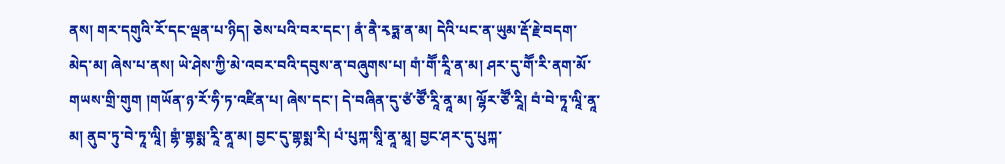ནས། གར་དགུའི་རོ་དང་ལྡན་པ་ཉིད། ཅེས་པའི་བར་དང་། ནཾ་ནཻ་རྭཏྨ་ན་མ། དེའི་པང་ན་ཡུམ་རྡོ་རྗེ་བདག་མེད་མ། ཞེས་པ་ནས། ཡེ་ཤེས་ཀྱི་མེ་འབར་བའི་དབུས་ན་བཞུགས་པ། གཾ་གཽ་རཱི་ན་མ། ཤར་དུ་གཽ་རི་ནག་མོ་གཡས་གྲི་གུག །གཡོན་ཉ་རོ་ཧི་ཏ་འཛིན་པ། ཞེས་དང་། དེ་བཞིན་དུ་ཙཾ་ཙཽ་རཱི་ནཱ་མ། ལྷོར་ཙཽ་རཱི། བཾ་བེ་ཏཱ་ལཱི་ནཱ་མ། ནུབ་ཏུ་བེ་ཏཱ་ལཱི། གྷཾ་གྷསྨ་རཱི་ནཱ་མ། བྱང་དུ་གྷསྨ་རི། པཾ་པུཀྐ་སཱི་ནཱ་མཱ། བྱང་ཤར་དུ་པུཀྐ་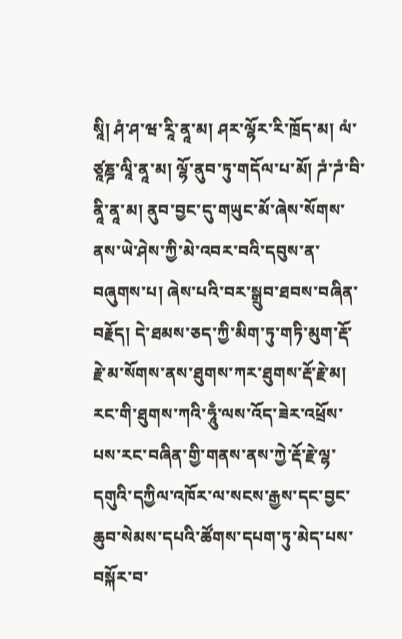སཱི། ཤཾ་ཤ་ཝ་རཱི་ནཱ་མ། ཤར་ལྷོར་རི་ཁྲོད་མ། ལཾ་ཙཱཎྜ་ལཱི་ནཱ་མ། ལྷོ་ནུབ་ཏུ་གདོལ་པ་མོ། ཌཾ་ཌཾ་བི་ནཱི་ནཱ་མ། ནུབ་བྱང་དུ་གཡུང་མོ་ཞེས་སོགས་ནས་ཡེ་ཤེས་ཀྱི་མེ་འབར་བའི་དབུས་ན་བཞུགས་པ། ཞེས་པའི་བར་སྒྲུབ་ཐབས་བཞིན་བརྗོད། དེ་ཐམས་ཅད་ཀྱི་མིག་ཏུ་གཏི་མུག་རྡོ་རྗེ་མ་སོགས་ནས་ཐུགས་ཀར་ཐུགས་རྡོ་རྗེ་མ། རང་གི་ཐུགས་ཀའི་ཧཱུྃ་ལས་འོད་ཟེར་འཕྲོས་པས་རང་བཞིན་གྱི་གནས་ནས་ཀྱེ་རྡོ་རྗེ་ལྷ་དགུའི་དཀྱིལ་འཁོར་ལ་སངས་རྒྱས་དང་བྱང་ཆུབ་སེམས་དཔའི་ཚོགས་དཔག་ཏུ་མེད་པས་བསྐོར་བ་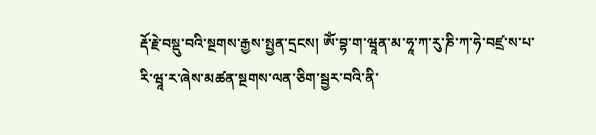རྡོ་རྗེ་བསྡུ་བའི་སྔགས་རྒྱས་སྤྱན་དྲངས། ༀ་བྷ་ག་ཝཱན་མ་ཧཱ་ཀ་རུ་ཎི་ཀ་ཧེ་བཛྲ་ས་པ་རི་ཝཱ་ར་ཞེས་མཚན་སྔགས་ལན་ཅིག་སྦྱར་བའི་ནི་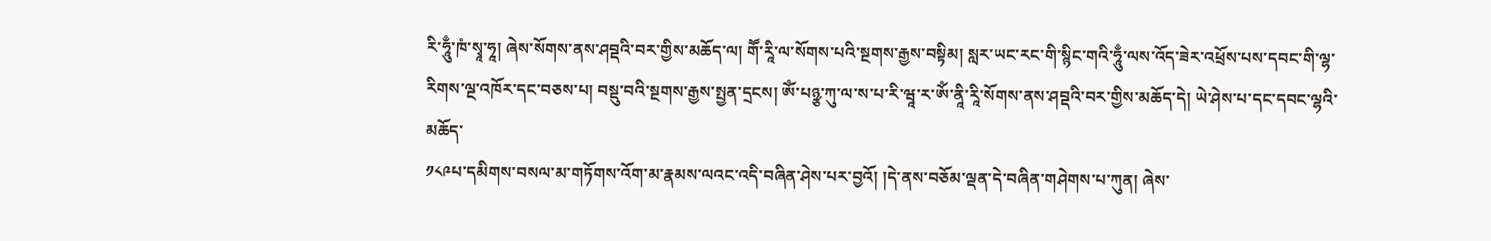རི་ཧཱུྃ་ཁཾ་སྭཱ་ཧཱ། ཞེས་སོགས་ནས་ཤབྡའི་བར་གྱིས་མཆོད་ལ། གཽ་རཱི་ལ་སོགས་པའི་སྔགས་རྒྱས་བསྟིམ། སླར་ཡང་རང་གི་སྙིང་གའི་ཧཱུྃ་ལས་འོད་ཟེར་འཕྲོས་པས་དབང་གི་ལྷ་རིགས་ལྔ་འཁོར་དང་བཅས་པ། བསྡུ་བའི་སྔགས་རྒྱས་སྤྱན་དྲངས། ༀ་པཉྩ་ཀུ་ལ་ས་པ་རི་ཝཱ་ར་ༀ་ནཱི་རཱི་སོགས་ནས་ཤབྡའི་བར་གྱིས་མཆོད་དེ། ཡེ་ཤེས་པ་དང་དབང་ལྷའི་མཆོད་
༡༨༩པ་དམིགས་བསལ་མ་གཏོགས་འོག་མ་རྣམས་ལའང་འདི་བཞིན་ཤེས་པར་བྱའོ། །དེ་ནས་བཅོམ་ལྡན་དེ་བཞིན་གཤེགས་པ་ཀུན། ཞེས་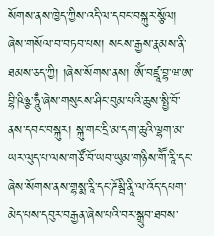སོགས་ནས་ཁྱེད་ཀྱིས་འདི་ལ་དབང་བསྐུར་སྩོལ། ཞེས་གསོལ་བ་བཏབ་པས། སངས་རྒྱས་རྣམས་ནི་ཐམས་ཅད་ཀྱི། །ཞེས་སོགས་ནས། ༀ་བཛྲཱ་བྷ་ཝ་ཨ་བྷི་ཥིཉྩ་ཧཱུྃ་ཞེས་གསུངས་ཤིང་བུམ་པའི་ཆུས་སྤྱི་བོ་ནས་དབང་བསྐུར། སྐུ་གང་དྲི་མ་དག་ཆུའི་ལྷག་མ་ཡར་ལུད་པ་ལས་གཙོ་བོ་ཡབ་ཡུམ་གཉིས་གཽ་རཱི་དང་ཞེས་སོགས་ནས་གྷསྨ་རཱི་དང་ཌོམྦི་ནཱི་ལ་འོད་དཔག་མེད་པས་དབུར་བརྒྱན་ཞེས་པའི་བར་སྒྲུབ་ཐབས་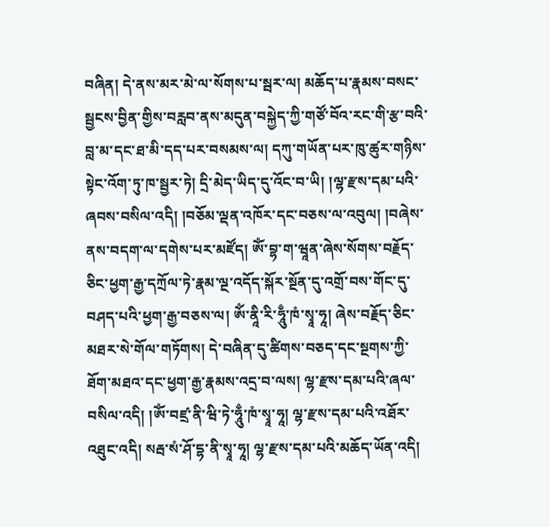བཞིན། དེ་ནས་མར་མེ་ལ་སོགས་པ་སྦར་ལ། མཆོད་པ་རྣམས་བསང་སྦྱངས་བྱིན་གྱིས་བརླབ་ནས་མདུན་བསྐྱེད་ཀྱི་གཙོ་བོའ་རང་གི་རྩ་བའི་བླ་མ་དང་ཐ་མི་དད་པར་བསམས་ལ། དཀུ་གཡོན་པར་ཁུ་ཚུར་གཉིས་སྟེང་འོག་ཏུ་ཁ་སྦྱར་ཏེ། དྲི་མེད་ཡིད་དུ་འོང་བ་ཡི། །ལྷ་རྫས་དམ་པའི་ཞབས་བསིལ་འདི། །བཅོམ་ལྡན་འཁོར་དང་བཅས་ལ་འབུལ། །བཞེས་ནས་བདག་ལ་དགེས་པར་མཛོད། ༀ་བྷ་ག་ཝཱན་ཞེས་སོགས་བརྗོད་ཅིང་ཕྱག་རྒྱ་དཀྲོལ་ཏེ་རྣམ་ལྔ་འདོད་སྐོར་སྔོན་དུ་འགྲོ་བས་གོང་དུ་བཤད་པའི་ཕྱག་རྒྱ་བཅས་ལ། ༀ་ནཱི་རི་ཧཱུྃ་ཁཾ་སྭཱ་ཧཱ། ཞེས་བརྗོད་ཅིང་མཐར་སེ་གོལ་གཏོགས། དེ་བཞིན་དུ་ཚིགས་བཅད་དང་སྔགས་ཀྱི་ཐོག་མཐའ་དང་ཕྱག་རྒྱ་རྣམས་འདྲ་བ་ལས། ལྷ་རྫས་དམ་པའི་ཞལ་བསིལ་འདི། །ༀ་བཛྲ་ནི་ཝི་ཏེ་ཧཱུྃ་ཁཾ་སྭཱ་ཧཱ། ལྷ་རྫས་དམ་པའི་འཐོར་འཐུང་འདི། སརྦ་སཾ་ཤོ་དྷ་ནི་སྭཱ་ཧཱ། ལྷ་རྫས་དམ་པའི་མཆོད་ཡོན་འདི།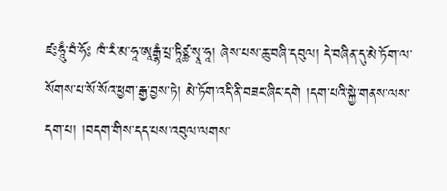ཛཿཧཱུྃ་བཾ་ཧོཿ ཁཾ་རཾ་མ་ཧཱ་ཨཱརྒྷཾ་པྲ་ཏཱིཙྪ་སྭཱ་ཧཱ། ཞེས་པས་ཆུ་བཞི་དབུལ། དེ་བཞིན་དུ་མེ་ཏོག་ལ་སོགས་པ་སོ་སོའ་ཕྱག་རྒྱ་བྱས་ཏེ། མེ་ཏོག་འདི་ནི་བཟང་ཞིང་དགེ །དག་པའི་སྐྱེ་གནས་ལས་དག་པ། །བདག་གིས་དད་པས་འབུལ་ལགས་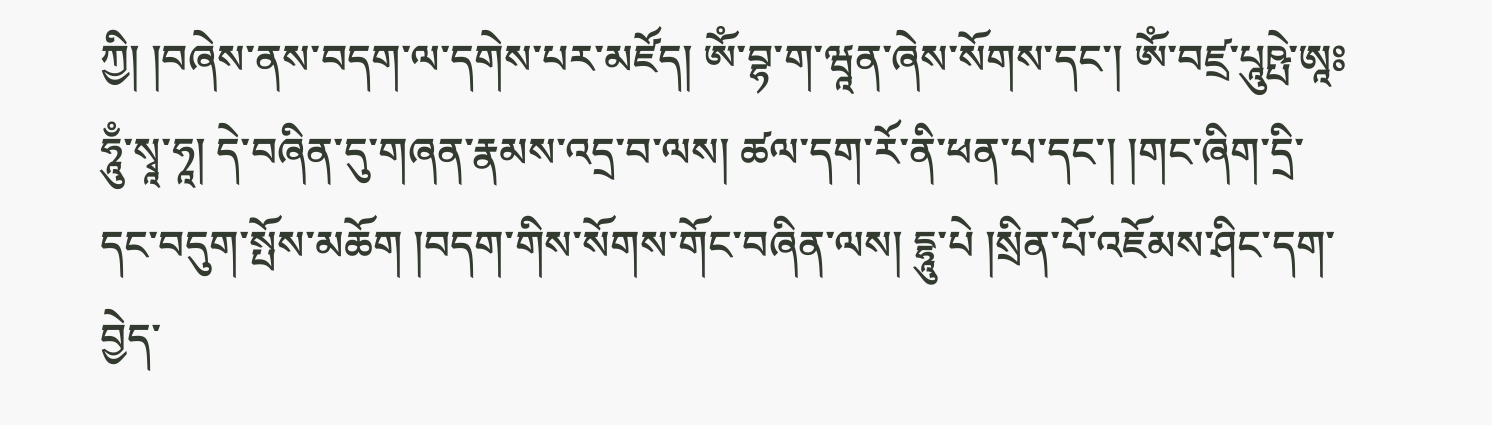ཀྱི། །བཞེས་ནས་བདག་ལ་དགེས་པར་མཛོད། ༀ་བྷ་ག་ཝཱན་ཞེས་སོགས་དང་། ༀ་བཛྲ་པཱུཥྤེ་ཨཱཿཧཱུྃ་སྭཱ་ཧཱ། དེ་བཞིན་དུ་གཞན་རྣམས་འདྲ་བ་ལས། ཚལ་དག་རོ་ནི་ཕན་པ་དང་། །གང་ཞིག་དྲི་དང་བདུག་སྤོས་མཆོག །བདག་གིས་སོགས་གོང་བཞིན་ལས། དྷཱུ་པེ །སྲིན་པོ་འཇོམས་ཤིང་དག་བྱེད་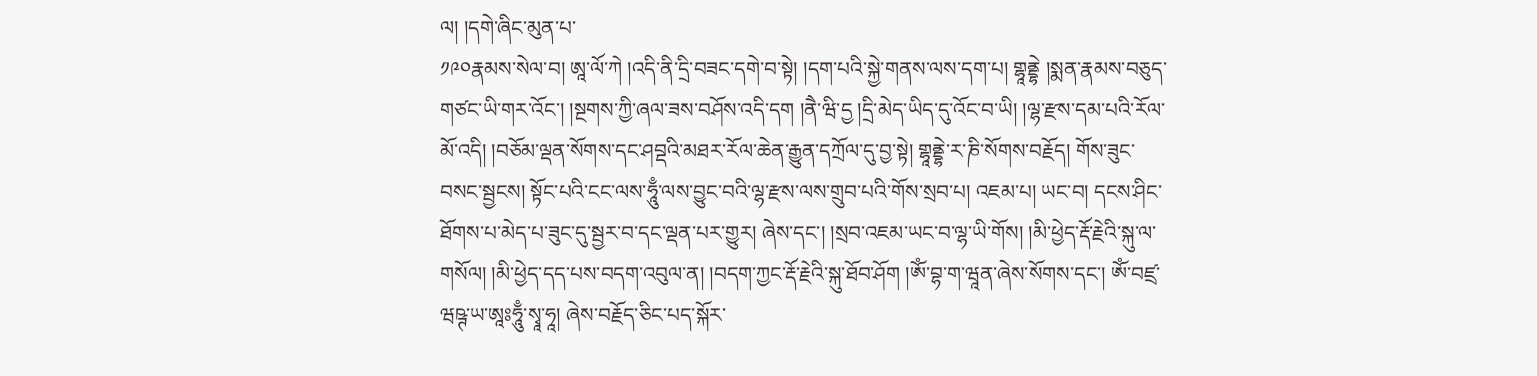ལ། །དགེ་ཞིང་མུན་པ་
༡༩༠རྣམས་སེལ་བ། ཨཱ་ལོ་ཀེ །འདི་ནི་དྲི་བཟང་དགེ་བ་སྟེ། །དག་པའི་སྐྱེ་གནས་ལས་དག་པ། གྷཱནྡྷེ །སྨན་རྣམས་བཅུད་གཙང་ཡི་གར་འོང་། །སྔགས་ཀྱི་ཞལ་ཟས་བཤོས་འདི་དག །ནཻ་ཝི་དྱ །དྲི་མེད་ཡིད་དུ་འོང་བ་ཡི། །ལྷ་རྫས་དམ་པའི་རོལ་མོ་འདི། །བཅོམ་ལྡན་སོགས་དང་ཤབྡའི་མཐར་རོལ་ཆེན་རྒྱུན་དཀྲོལ་དུ་བྱ་སྟེ། གྷཱནྡྷེ་ར་ཎི་སོགས་བརྗོད། གོས་ཟུང་བསང་སྦྱངས། སྟོང་པའི་ངང་ལས་ཧཱུྃ་ལས་བྱུང་བའི་ལྷ་རྫས་ལས་གྲུབ་པའི་གོས་སྲབ་པ། འཇམ་པ། ཡང་བ། དངས་ཤིང་ཐོགས་པ་མེད་པ་ཟུང་དུ་སྦྱར་བ་དང་ལྡན་པར་གྱུར། ཞེས་དང་། །སྲབ་འཇམ་ཡང་བ་ལྷ་ཡི་གོས། །མི་ཕྱེད་རྡོ་རྗེའི་སྐུ་ལ་གསོལ། །མི་ཕྱེད་དད་པས་བདག་འབུལ་ན། །བདག་ཀྱང་རྡོ་རྗེའི་སྐུ་ཐོབ་ཤོག །ༀ་བྷ་ག་ཝཱན་ཞེས་སོགས་དང་། ༀ་བཛྲ་ཝཥྚ་ཡ་ཨཱཿཧཱུྃ་སྭཱ་ཧཱ། ཞེས་བརྗོད་ཅིང་པད་སྐོར་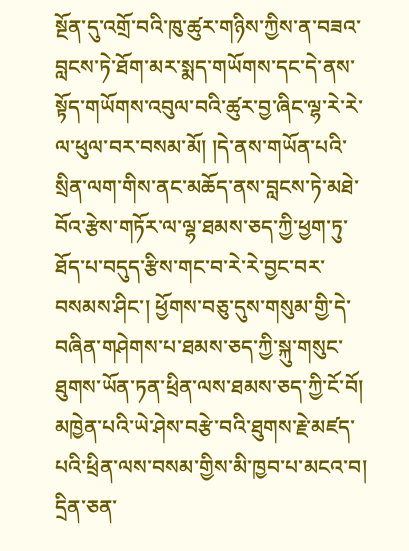སྔོན་དུ་འགྲོ་བའི་ཁུ་ཚུར་གཉིས་ཀྱིས་ན་བཟའ་བླངས་ཏེ་ཐོག་མར་སྨད་གཡོགས་དང་དེ་ནས་སྟོད་གཡོགས་འབུལ་བའི་ཚུར་བྱ་ཞིང་ལྷ་རེ་རེ་ལ་ཕུལ་བར་བསམ་མོ། །དེ་ནས་གཡོན་པའི་སྲིན་ལག་གིས་ནང་མཆོད་ནས་བླངས་ཏེ་མཐེ་བོའ་རྩེས་གཏོར་ལ་ལྷ་ཐམས་ཅད་ཀྱི་ཕྱག་ཏུ་ཐོད་པ་བདུད་རྩིས་གང་བ་རེ་རེ་བྱང་བར་བསམས་ཤིང་། ཕྱོགས་བཅུ་དུས་གསུམ་གྱི་དེ་བཞིན་གཤེགས་པ་ཐམས་ཅད་ཀྱི་སྐུ་གསུང་ཐུགས་ཡོན་ཏན་ཕྲིན་ལས་ཐམས་ཅད་ཀྱི་ངོ་བོ། མཁྱེན་པའི་ཡེ་ཤེས་བརྩེ་བའི་ཐུགས་རྗེ་མཛད་པའི་ཕྲིན་ལས་བསམ་གྱིས་མི་ཁྱབ་པ་མངའ་བ། དྲིན་ཅན་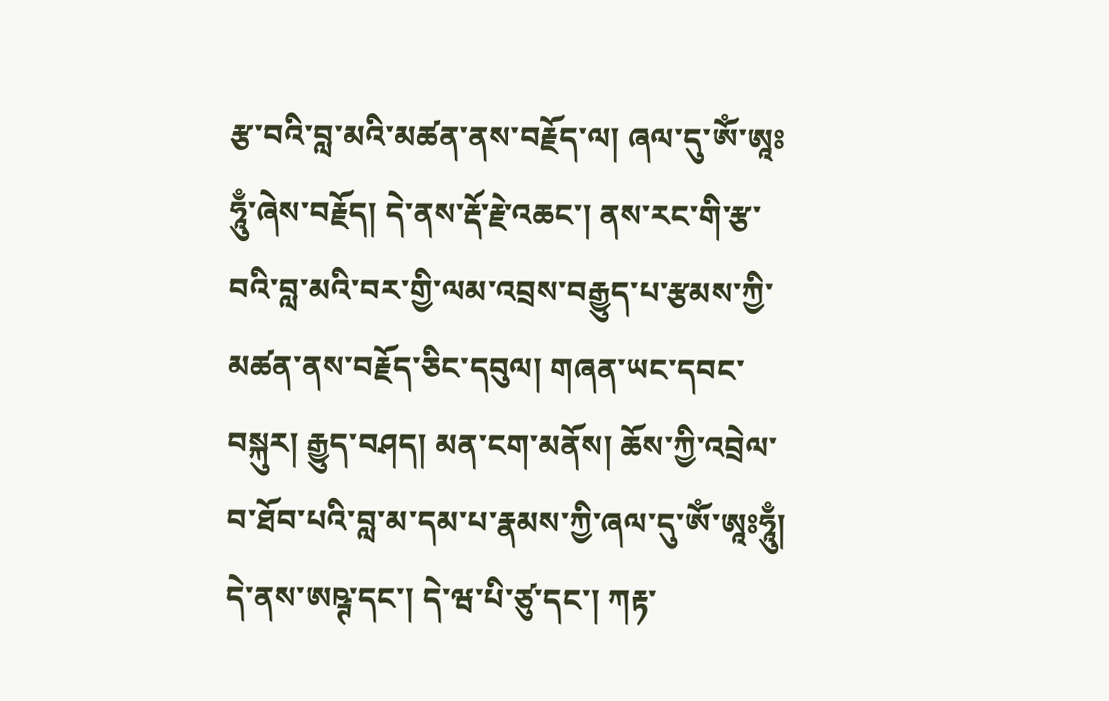རྩ་བའི་བླ་མའི་མཚན་ནས་བརྗོད་ལ། ཞལ་དུ་ༀ་ཨཱཿཧཱུྃ་ཞེས་བརྗོད། དེ་ནས་རྡོ་རྗེ་འཆང་། ནས་རང་གི་རྩ་བའི་བླ་མའི་བར་གྱི་ལམ་འབྲས་བརྒྱུད་པ་རྩམས་ཀྱི་མཚན་ནས་བརྗོད་ཅིང་དབུལ། གཞན་ཡང་དབང་བསྐུར། རྒྱུད་བཤད། མན་ངག་མནོས། ཆོས་ཀྱི་འབྲེལ་བ་ཐོབ་པའི་བླ་མ་དམ་པ་རྣམས་ཀྱི་ཞལ་དུ་ༀ་ཨཱཿཧཱུྃ། དེ་ནས་ཨཥྚ་དང་། དེ་ཝ་པི་ཙུ་དང་། ཀརྟ་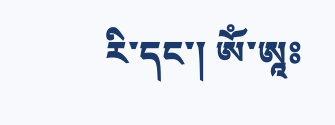རི་དང་། ༀ་ཨཱཿ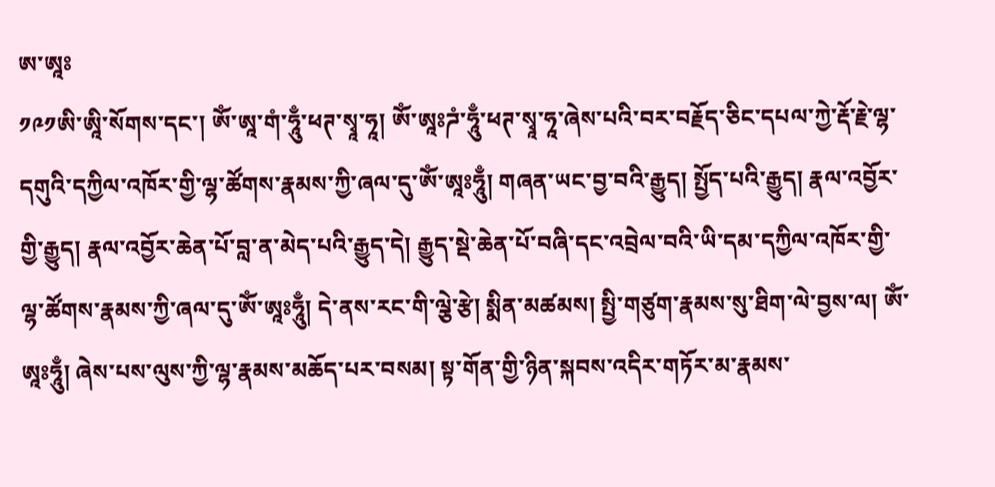ཨ་ཨཱཿ
༡༩༡ཨི་ཨཱི་སོགས་དང་། ༀ་ཨཱ་གཾ་ཧཱུྃ་ཕཊ་སྭཱ་ཧཱ། ༀ་ཨཱཿཌཾ་ཧཱུྃ་ཕཊ་སྭཱ་ཧཱ་ཞེས་པའི་བར་བརྗོད་ཅིང་དཔལ་ཀྱེ་རྡོ་རྗེ་ལྷ་དགུའི་དཀྱིལ་འཁོར་གྱི་ལྷ་ཚོགས་རྣམས་ཀྱི་ཞལ་དུ་ༀ་ཨཱཿཧཱུྃ། གཞན་ཡང་བྱ་བའི་རྒྱུད། སྤྱོད་པའི་རྒྱུད། རྣལ་འབྱོར་གྱི་རྒྱུད། རྣལ་འབྱོར་ཆེན་པོ་བླ་ན་མེད་པའི་རྒྱུད་དེ། རྒྱུད་སྡེ་ཆེན་པོ་བཞི་དང་འབྲེལ་བའི་ཡི་དམ་དཀྱིལ་འཁོར་གྱི་ལྷ་ཚོགས་རྣམས་ཀྱི་ཞལ་དུ་ༀ་ཨཱཿཧཱུྃ། དེ་ནས་རང་གི་ལྕེ་རྩེ། སྨིན་མཚམས། སྤྱི་གཙུག་རྣམས་སུ་ཐིག་ལེ་བྱས་ལ། ༀ་ཨཱཿཧཱུྃ། ཞེས་པས་ལུས་ཀྱི་ལྷ་རྣམས་མཆོད་པར་བསམ། སྟ་གོན་གྱི་ཉིན་སྐབས་འདིར་གཏོར་མ་རྣམས་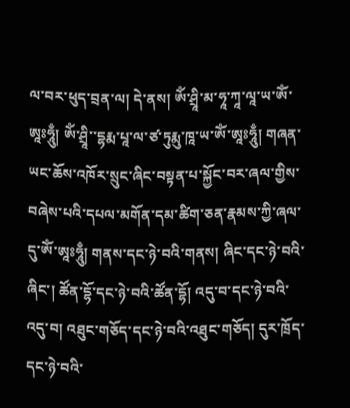ལ་བར་ཕུད་བྲན་ལ། དེ་ནས། ༀ་ཤྲཱི་མ་ཧཱ་ཀཱ་ལཱ་ཡ་ༀ་ཨཱཿཧཱུྃ། ༀ་ཤྲཱི་་དྷརྨ་པཱ་ལ་ཙ་ཏུརྨུ་ཁཱ་ཡ་ༀ་ཨཱཿཧཱུྃ། གཞན་ཡང་ཆོས་འཁོར་སྲུང་ཞིང་བསྟན་པ་སྐྱོང་བར་ཞལ་གྱིས་བཞེས་པའི་དཔལ་མགོན་དམ་ཚིག་ཅན་རྣམས་ཀྱི་ཞལ་དུ་ༀ་ཨཱཿཧཱུྃ། གནས་དང་ཉེ་བའི་གནས། ཞིང་དང་ཉེ་བའི་ཞིང་། ཚོན་དྷོ་དང་ཉེ་བའི་ཚོན་དྷོ། འདུ་བ་དང་ཉེ་བའི་འདུ་བ། འཐུང་གཅོད་དང་ཉེ་བའི་འཐུང་གཅོད། དུར་ཁྲོད་དང་ཉེ་བའི་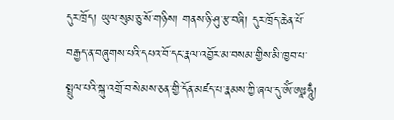དུར་ཁྲོད། ཡུལ་སུམ་ཅུ་སོ་གཉིས། གནས་ཉི་ཤུ་རྩ་བཞི། དུར་ཁྲོད་ཆེན་པོ་བརྒྱད་ན་བཞུགས་པའི་དཔའ་བོ་དང་རྣལ་འབྱོར་མ་བསམ་གྱིས་མི་ཁྱབ་པ་སྤྲུལ་པའི་སྐུ་འགྲོ་བ་སེམས་ཅན་གྱི་དོན་མཛད་པ་རྣམས་ཀྱི་ཞལ་དུ་ༀ་ཨཱཿཧཱུྃ།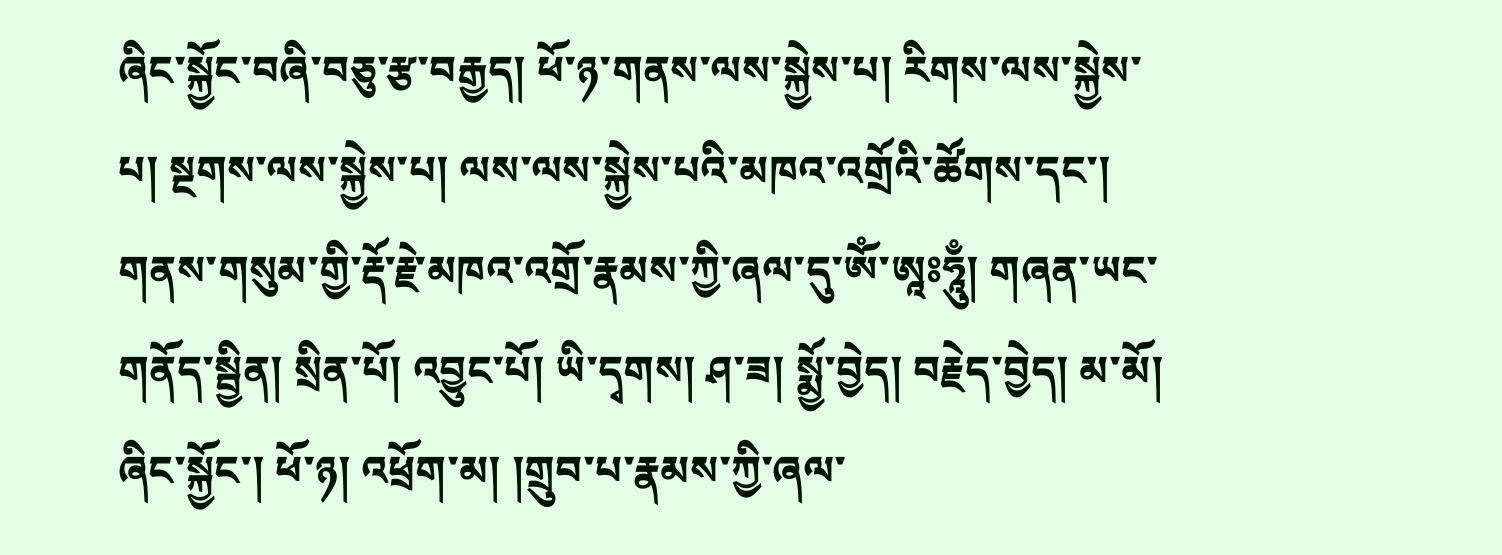ཞིང་སྐྱོང་བཞི་བཅུ་རྩ་བརྒྱད། ཕོ་ཉ་གནས་ལས་སྐྱེས་པ། རིགས་ལས་སྐྱེས་པ། སྔགས་ལས་སྐྱེས་པ། ལས་ལས་སྐྱེས་པའི་མཁའ་འགྲོའི་ཚོགས་དང་། གནས་གསུམ་གྱི་རྡོ་རྗེ་མཁའ་འགྲོ་རྣམས་ཀྱི་ཞལ་དུ་ༀ་ཨཱཿཧཱུྃ། གཞན་ཡང་གནོད་སྦྱིན། སྲིན་པོ། འབྱུང་པོ། ཡི་དྭགས། ཤ་ཟ། སྨྱོ་བྱེད། བརྗེད་བྱེད། མ་མོ། ཞིང་སྐྱོང་། ཕོ་ཉ། འཕྲོག་མ། །གྲུབ་པ་རྣམས་ཀྱི་ཞལ་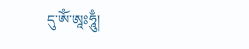དུ་ༀ་ཨཱཿཧཱུྃ།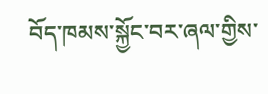བོད་ཁམས་སྐྱོང་བར་ཞལ་གྱིས་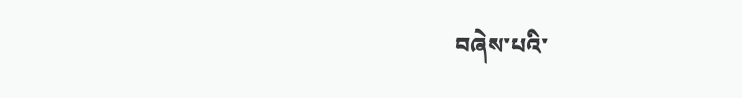བཞེས་པའི་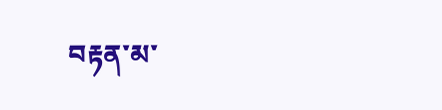བརྟན་མ་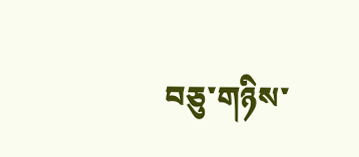བཅུ་གཉིས་